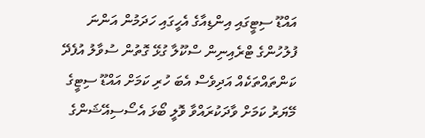އައްޑޫ ސިޓީގައި އިންޑިއާގެ އެހީގައި ހަދަމުން އަންނަ ފުލުހުންގެ ޓްރެއިނިން ސްކޫލާ ގުޅޭ ގޮތުން ސުވާލު އުފެދޭ ކަންތައްތަކެއް އަދިވެސް އެބަ ހުރި ކަމަށް އައްޑޫ ސިޓީގެ މޭޔަރު ކަމަށް ވާދަކުރައްވާ ވޮލީ ބޯޅަ އެސޯސިއޭޝަންގެ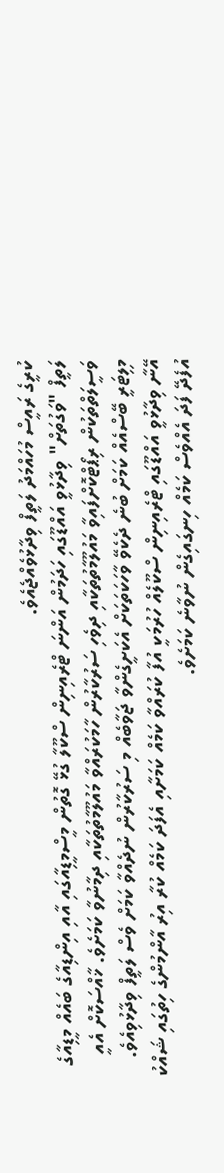ކުރީގެ ރައީސް މުހައްމަދު ލަތީފް ވިދާޅުވެއްޖެއެވެ.
ލަތީފް "ވަގުތަށް" ވިދާޅުވީ އައްޑޫގައި ހަދަމުން އަންނަ ޓްރެއިނިން ސްކޫލާ ގުޅޭ ގޮތުން މީސްމީޑިއާގައި އާއި އިންޑިއާގެ ބައެއް މީޑިއާގެ ވަސީލަތްތަކުން ރިޕޯޓްކޮށްފައިވާ މައުލޫމާތުތަކާއި ދިވެހި ސަރުކާރުން ހާމަކުރައްވާ މައުލޫމާތުތަކާއި ދިމާނުވާ ކަމަށެވެ. ޚާއްސަކޮށް އެއީ މިލިޓަރީ ބޭސްއެއް ކަމަށް ބުނެ ދެކެވޭ ވާހަކަތަކަށް އެކަށީގެންވާ ޖަވާބެއް މި ސަރުކާރުން ނުދެއްވާ ކަމަށް ވެސް ލަތީފް ވިދާޅުވިއެވެ.
އޭނާ ވިދާޅުވީ އައްޑޫގައި ޓްރެއިނިން ސްކޫލެއް ހުރުމަކީ އުފާ ކުރައްވާ ކަމެއް ކަމަށާއި އެފަދަ ކަމެއް ކުރާ އިރު އާންމުންގެ ހިތުގައި ޝައްކު އުފެދޭ ފަދަ އެއްވެސް ކަމެއް ހިނގައިގެން ނުވާނެ ކަމަށެވެ.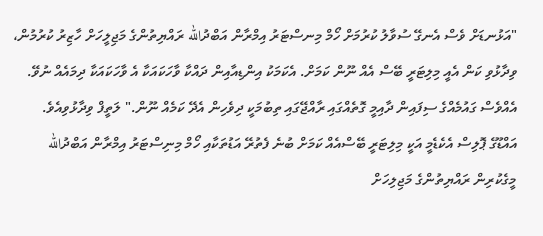"އަޅުނޑަށް ވެސް އެނގޭ ސުވާލު ކުރުމަށް ހޯމް މިނސްޓަރު އިމްރާން އަބްދުالله ރައްޔިތުންގެ މަޖިލީހަށް ހާޒިރު ކުރުމުން، ވިދާޅުވި ކަން އެއީ މިލިޓަރީ ބޭސް އެއް ނޫން ކަމަށް. އެކަމަކު އިންޑިއާއިން ދައްކާ ވާހަކައަކާ އެ ވާހަކައަކާ ދިމައެއް ނުވޭ. އެއްވެސް ގައުމެއްގެ ސިފައިން ދާއިމީ ގޮތެއްގައި ރާއްޖޭގައި ތިބުމަކީ ދިވެހިން އެދޭ ކަމެއް ނޫން." ލަތީފް ވިދާޅުވިއެވެ.
އައްޑޫގެ ޕޮލިސް އެކެޑެމީ އަކީ މިލިޓަރީ ބޭސްއެއް ކަމަށް ބުނެ ފެތުރޭ އަޑުތަކާއި ހޯމް މިނިސްޓަރު އިމްރާން އަބްދުالله މީގެކުރިން ރައްޔިތުންގެ މަޖިލިހަށް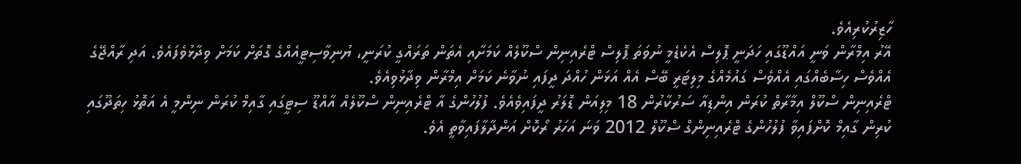ހާޒިރުކުރިއެވެ.
އޭރު އިމްރާން ވަނީ އައްޑޫގައި ހަދަނީ ޕޮލިސް އެކެޑެމީ ނުވަތަ ޕޮލިސް ޓްރެއިނިން ސްކޫލެއް ކަމަށާއި އެތަން ތަރައްގީ ކުރަނީ، ޔުނިވާސިޓީއެއްގެ ގޮތަށް ކަމަށް ވިދާޅުވެފައެވެ. އަދި ރާއްޖޭގެ އެއްވެސް ހިސާބެއްގައި އެއްވެސް ގައުމެއްގެ މިލިޓަރީ ބޭސް އެއް އަޅަން ހުއްދަ ދީފައި ނުވާނެ ކަމަށް އިމްރާން ވިދާޅުވިއެވެ.
ޓްރެއިނިން ސްކޫލް އިމާރާތް ކުރަން އިންޑިއާ ސަރުކާރުން 18 މިލިއަން ޑޮލަރު ދީފައިވެއެވެ. ފުލުހުންގެ އާ ޓްރެއިނިން ސްކޫލެއް އާއްޑޫ ސިޓީގައި ގާއިމް ކުރަން ނިންމީ އެ އަތޮޅު ހިތަދޫގައި ކުރިން ގާއިމް ކޮށްފައިވާ ފުލުހުންގެ ޓްރެއިނިންގް ސްކޫލް 2012 ވަނަ އަހަރު ރޯކޮށް އަންދާލާފައިވާތީ އެވެ.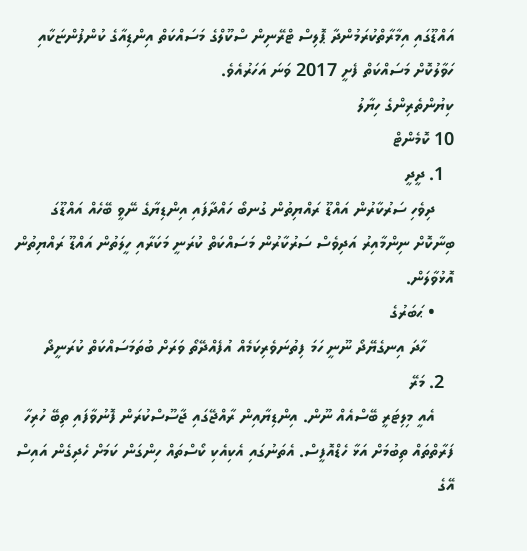އައްޑޫގައި އިމާރާތްކުރަމުންދާ ޕޮލިސް ޓްރޭނިން ސްކޫލްގެ މަސައްކަތް އިންޑިއާގެ ކުންފުންޏަކާއި ހަވާލުކޮށް މަސައްކަތް ފެށީ 2017 ވަނަ އަހަރުއެވެ.
ކިޔުންތެރިންގެ ހިޔާލު
10 ކޮމެންޓް
  1. ދީދީ
    ދިވެހި ސަރުކާރުން އައްޑޫ ރައްޔިތުން ގުނބޯ ހައްދާފައި އިންޑިޔާގެ ނޭވީ ބޭހެއް އައްޑޫގަ ބިނާކޮށް ނިންމާއިރު އަދިވެސް ސަރުކާރުން މަސައްކަތް ކުރަނީ މަކަރާއި ހީލަތުން އައްޑޫ ރައްޔިތުން އޮޅުވާލަން.
    • ޙަބަރުގެ
      ހާދަ އިނގެޔޭދޯ ނޫނީ ހަމަ ފިތުނަވެރިކަމެއް އުފެއްދޭތޯ ވަރަށް ބުތަމަސައްކަތް ކުރަނީދޯ
  2. މަރޭ
    އެއީ މިލިޓަރީ ބޭސްއެއް ނޫން. އިންޑިޔާއިން ރާއްޖޭގައި ޖާސޫސްކުރަން ފޮނުވާފައި ތިބޭ ހުރިހާ ފަރާތްތައް ތިބުމަށް އަޅާ ހެޑްއޮފީސް. އެތަނުގައި އެކިއެކި ކޯސްތައް ހިންގަން ކަމަށް ހެދިގެން އައިސް އޭގެ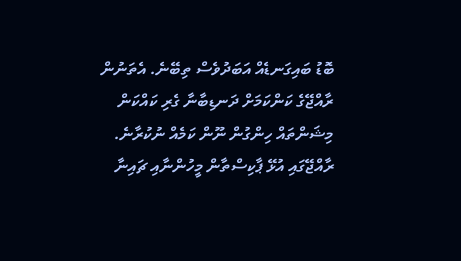ބޮޑު ބައިގަނޑެއް އަބަދުވެސް ތިބޭނެ. އެތަނުން ރާއްޖޭގެ ކަންކަމަށް ދަނޑިބާނާ ގެރި ކައްކަން މިޝަންތައް ހިންގުން ނޫން ކަމެއް ނުކުރާނެ. ރާއްޖޭގައި އުޅޭ ޕާކިސްތާން މީހުންނާއި ޗައިނާ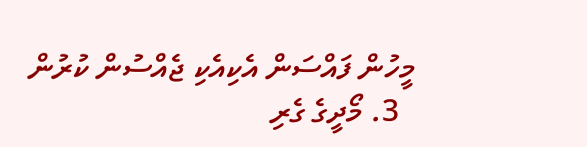މީހުން ފައްސަން އެކިއެކި ޖެއްސުން ކުރުން
  3. މޯދީގެ ގެރި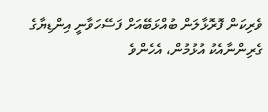ވެރިކަން ފޮރޮޅާލަން ބުއްޅަބޭއަށް ފަސޭހަވާނީ އިންޑިޔާގެ ގެރިންނާއެކު އުޅުމުން، އެހެންވެ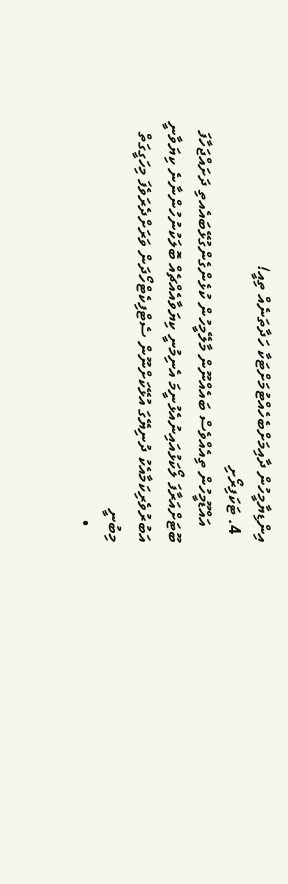އިންޑިޔާމީހުން ދާއިމަށްބެހެއްޓުމަށްޓަކާ ހަދާތަނެއް ތިއީ!
  4. ޓަކަފިރޯށި
    އައްޑޫމީހުން ތިއެއްވެސް ބައެއްނޫން މާލޭމީހުން ކުޅެންގެންގުޅޭބައެއތި ދަށައްޖަހާފަ ބޫޓަށްއަރާފަ ލޯކަޅުއައިނުއެޅުނީމަ އެނިމުނީ ކިޔަވާއެއްޗެއް ބޮލަކުނުހުންނާނެ ކިޔަވާނީ އަބުރުވެރިކަމާއެކު ދުނިޔޭގަ އުޅޭކަށްނޫން ސެޓްފިކެޓްހޯދަން ވަރަށްދެރަވެފަ މިހަގީގަތް މިބުނީ
    •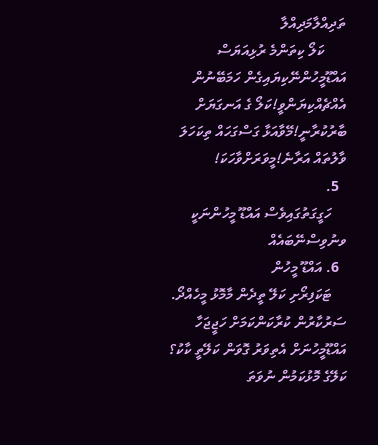ތަދިއްލާމަދިއްލާ
      ކަލޯ ކިތަންމެ ރުޅިއަޔަސް އައްޑޫމީހުންނޭކިޔައިގެން ހަމަބޭނުން އެއްޗެއްކިޔަންވީ!ކަލޯ ގެ އަނގަޔަށް ބާރުކުރާނީ!މޭވާއަޅާ ގަސްގަހައް ތިކަހަލަ ވާލުތައް އަރާނެ!މީވަރަށްވާހަކަ!
  5.
    ހަގީގަތުގައިވެސް އައްޑޫ މީހުންނަކީ ވނުވިސްނޭބައެއް
  6. އައްޑޫ މީހުން
    ޓަކަފިރޯށި ކަލޭ ތީދެން މާމޮޅު މީހެއްދޯ. ސަރުކާރުން ކުރާކަންކަމަށް ހަޖީޖަހާ އައްޑޫމީހުނަށް އެތިވަރު ގޮވަން ކަލޭތީ ކާކު؟ ކަލޭގެ މޮޅުކަމުން ނުވަތަ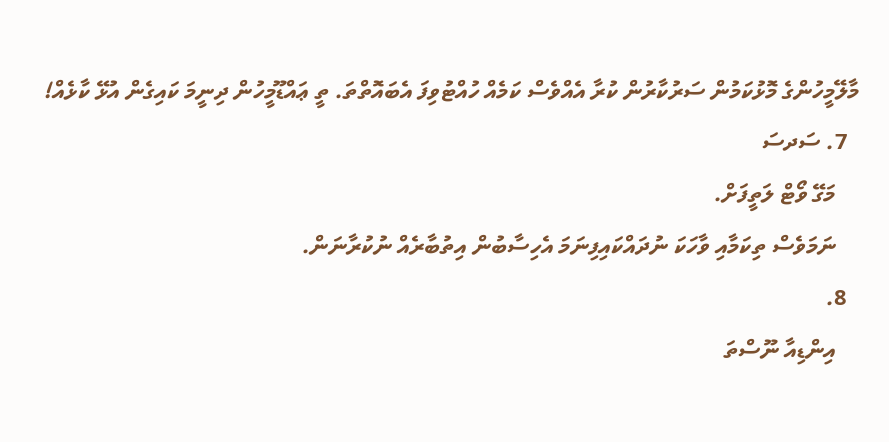މާލޭމީހުންގެ މޮޅުކަމުން ސަރުކާރުން ކުރާ އެއްވެސް ކަމެއް ހުއްޓުވިފަ އެބައޮތްތަ. ތީ ޢައްޑޫމީހުން ދިނީމަ ކައިގެން އުޅޭ ކާޅެއް!
  7. ސަދސަ
    މަގޭ ވޯޓް ލަތީފަށް.
    ނަމަވެސް ތިކަމާއި ވާހަކަ ނުދައްކައިފިނަމަ އެހިސާބުން އިތުބާރެއް ނުކުރާނަން.
  8.
    އިންޑިއާ ނޫސްތަ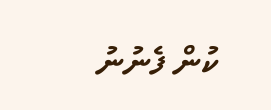ކުން ފެނުނު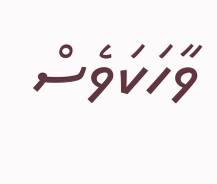ވާހަކަވެސް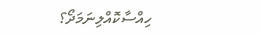ހިއްސާކޮއްލިނަމަދޯ؟